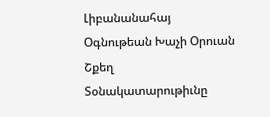Լիբանանահայ Օգնութեան Խաչի Օրուան
Շքեղ Տօնակատարութիւնը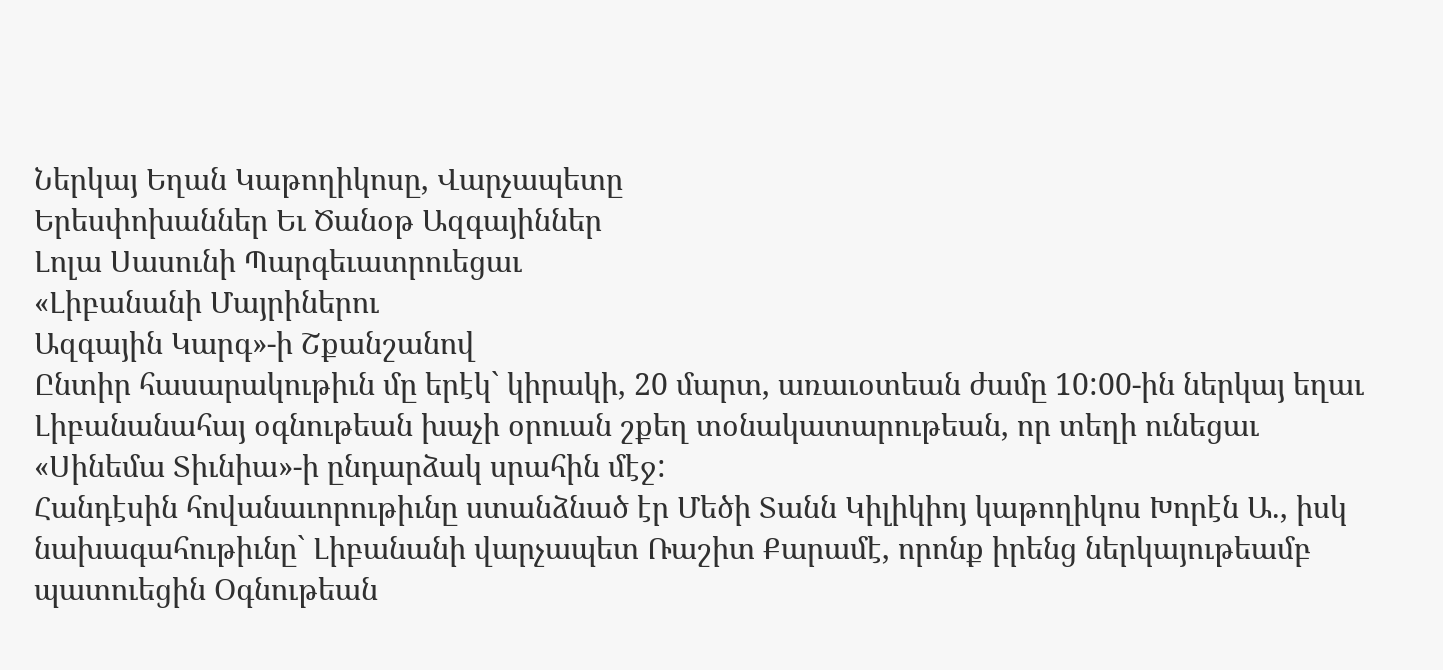Ներկայ Եղան Կաթողիկոսը, Վարչապետը
Երեսփոխաններ Եւ Ծանօթ Ազգայիններ
Լոլա Սասունի Պարգեւատրուեցաւ
«Լիբանանի Մայրիներու
Ազգային Կարգ»-ի Շքանշանով
Ընտիր հասարակութիւն մը երէկ` կիրակի, 20 մարտ, առաւօտեան ժամը 10:00-ին ներկայ եղաւ Լիբանանահայ օգնութեան խաչի օրուան շքեղ տօնակատարութեան, որ տեղի ունեցաւ «Սինեմա Տիւնիա»-ի ընդարձակ սրահին մէջ:
Հանդէսին հովանաւորութիւնը ստանձնած էր Մեծի Տանն Կիլիկիոյ կաթողիկոս Խորէն Ա., իսկ նախագահութիւնը` Լիբանանի վարչապետ Ռաշիտ Քարամէ, որոնք իրենց ներկայութեամբ պատուեցին Օգնութեան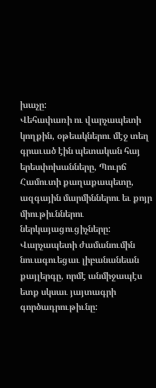խաչը:
Վեհափառի ու վարչապետի կողքին, օթեակներու մէջ տեղ գրաւած էին պետական հայ երեսփոխանները, Պուրճ Համուտի քաղաքապետը, ազգային մարմիններու եւ քոյր միութիւններու ներկայացուցիչները:
Վարչապետի ժամանումին նուագուեցաւ լիբանանեան քայլերգը, որմէ անմիջապէս ետք սկսաւ յայտագրի գործադրութիւնը: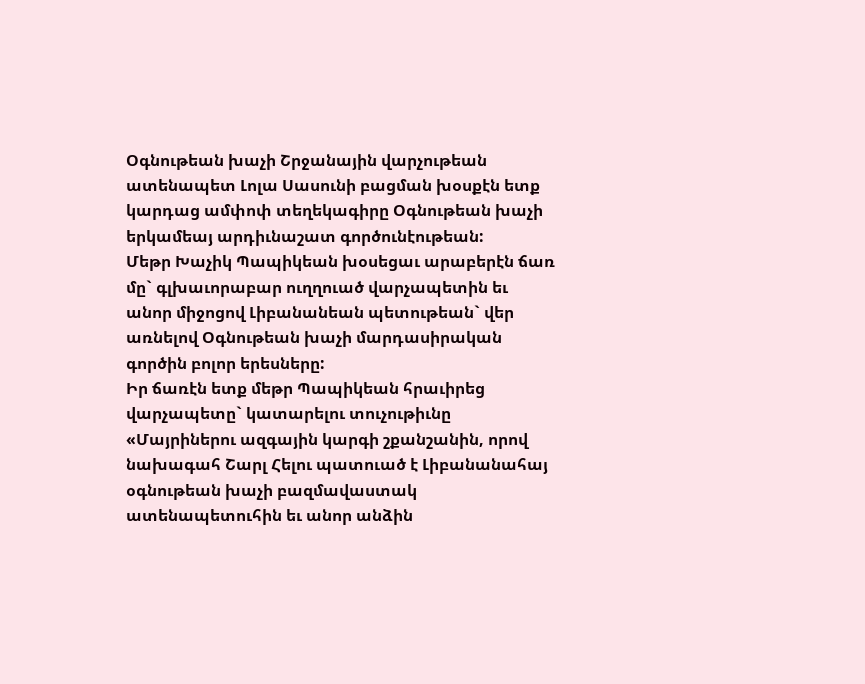Օգնութեան խաչի Շրջանային վարչութեան ատենապետ Լոլա Սասունի բացման խօսքէն ետք կարդաց ամփոփ տեղեկագիրը Օգնութեան խաչի երկամեայ արդիւնաշատ գործունէութեան:
Մեթր Խաչիկ Պապիկեան խօսեցաւ արաբերէն ճառ մը` գլխաւորաբար ուղղուած վարչապետին եւ անոր միջոցով Լիբանանեան պետութեան` վեր առնելով Օգնութեան խաչի մարդասիրական գործին բոլոր երեսները:
Իր ճառէն ետք մեթր Պապիկեան հրաւիրեց վարչապետը` կատարելու տուչութիւնը «Մայրիներու ազգային կարգի շքանշանին, որով նախագահ Շարլ Հելու պատուած է Լիբանանահայ օգնութեան խաչի բազմավաստակ ատենապետուհին եւ անոր անձին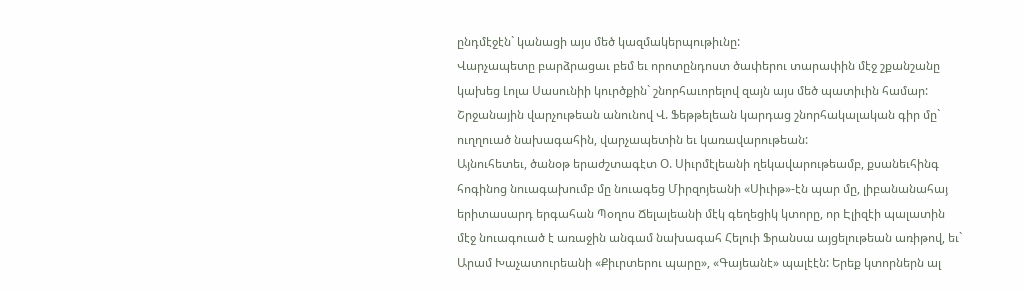ընդմէջէն` կանացի այս մեծ կազմակերպութիւնը:
Վարչապետը բարձրացաւ բեմ եւ որոտընդոստ ծափերու տարափին մէջ շքանշանը կախեց Լոլա Սասունիի կուրծքին` շնորհաւորելով զայն այս մեծ պատիւին համար:
Շրջանային վարչութեան անունով Վ. Ֆեթթելեան կարդաց շնորհակալական գիր մը` ուղղուած նախագահին, վարչապետին եւ կառավարութեան:
Այնուհետեւ, ծանօթ երաժշտագէտ Օ. Սիւրմէլեանի ղեկավարութեամբ, քսանեւհինգ հոգինոց նուագախումբ մը նուագեց Միրզոյեանի «Սիւիթ»-էն պար մը, լիբանանահայ երիտասարդ երգահան Պօղոս Ճելալեանի մէկ գեղեցիկ կտորը, որ Էլիզէի պալատին մէջ նուագուած է առաջին անգամ նախագահ Հելուի Ֆրանսա այցելութեան առիթով, եւ` Արամ Խաչատուրեանի «Քիւրտերու պարը», «Գայեանէ» պալէէն: Երեք կտորներն ալ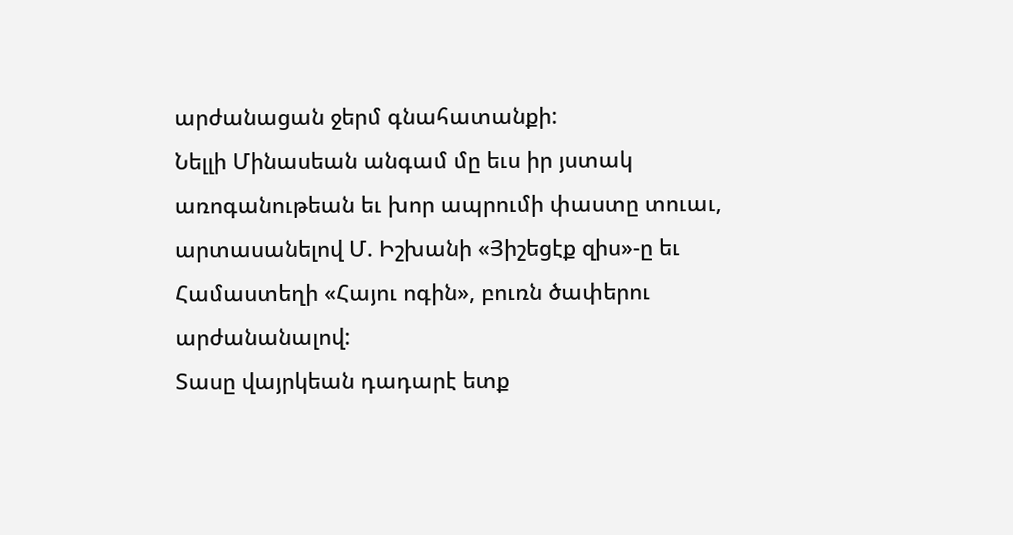արժանացան ջերմ գնահատանքի:
Նելլի Մինասեան անգամ մը եւս իր յստակ առոգանութեան եւ խոր ապրումի փաստը տուաւ, արտասանելով Մ. Իշխանի «Յիշեցէք զիս»-ը եւ Համաստեղի «Հայու ոգին», բուռն ծափերու արժանանալով:
Տասը վայրկեան դադարէ ետք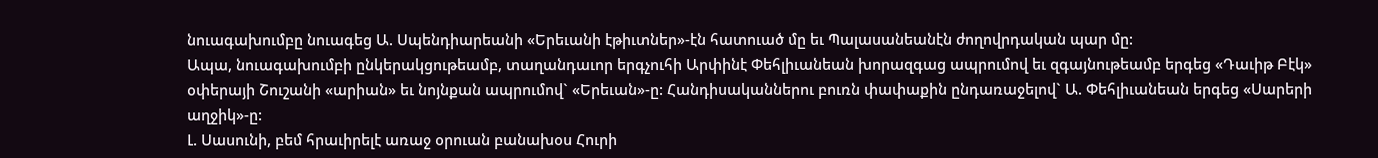նուագախումբը նուագեց Ա. Սպենդիարեանի «Երեւանի էթիւտներ»-էն հատուած մը եւ Պալասանեանէն ժողովրդական պար մը:
Ապա, նուագախումբի ընկերակցութեամբ, տաղանդաւոր երգչուհի Արփինէ Փեհլիւանեան խորազգաց ապրումով եւ զգայնութեամբ երգեց «Դաւիթ Բէկ» օփերայի Շուշանի «արիան» եւ նոյնքան ապրումով` «Երեւան»-ը: Հանդիսականներու բուռն փափաքին ընդառաջելով` Ա. Փեհլիւանեան երգեց «Սարերի աղջիկ»-ը:
Լ. Սասունի, բեմ հրաւիրելէ առաջ օրուան բանախօս Հուրի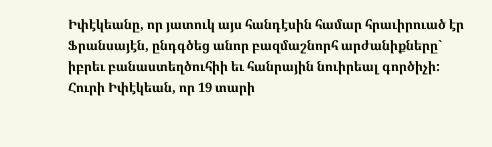Իփէկեանը, որ յատուկ այս հանդէսին համար հրաւիրուած էր Ֆրանսայէն, ընդգծեց անոր բազմաշնորհ արժանիքները` իբրեւ բանաստեղծուհիի եւ հանրային նուիրեալ գործիչի:
Հուրի Իփէկեան, որ 19 տարի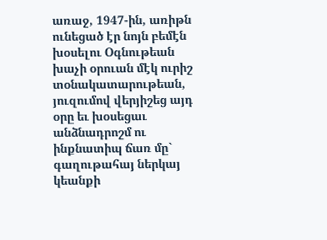առաջ, 1947-ին, առիթն ունեցած էր նոյն բեմէն խօսելու Օգնութեան խաչի օրուան մէկ ուրիշ տօնակատարութեան, յուզումով վերյիշեց այդ օրը եւ խօսեցաւ անձնադրոշմ ու ինքնատիպ ճառ մը` գաղութահայ ներկայ կեանքի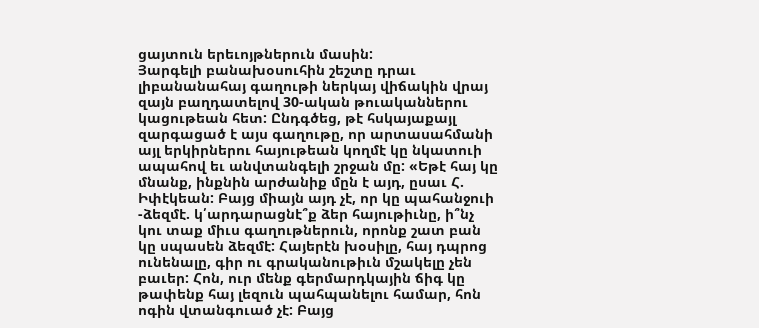ցայտուն երեւոյթներուն մասին:
Յարգելի բանախօսուհին շեշտը դրաւ լիբանանահայ գաղութի ներկայ վիճակին վրայ զայն բաղդատելով 30-ական թուականներու կացութեան հետ: Ընդգծեց, թէ հսկայաքայլ զարգացած է այս գաղութը, որ արտասահմանի այլ երկիրներու հայութեան կողմէ կը նկատուի ապահով եւ անվտանգելի շրջան մը: «Եթէ հայ կը մնանք, ինքնին արժանիք մըն է այդ, ըսաւ Հ. Իփէկեան: Բայց միայն այդ չէ, որ կը պահանջուի -ձեզմէ. կ՛արդարացնէ՞ք ձեր հայութիւնը, ի՞նչ կու տաք միւս գաղութներուն, որոնք շատ բան կը սպասեն ձեզմէ: Հայերէն խօսիլը, հայ դպրոց ունենալը, գիր ու գրականութիւն մշակելը չեն բաւեր: Հոն, ուր մենք գերմարդկային ճիգ կը թափենք հայ լեզուն պահպանելու համար, հոն ոգին վտանգուած չէ: Բայց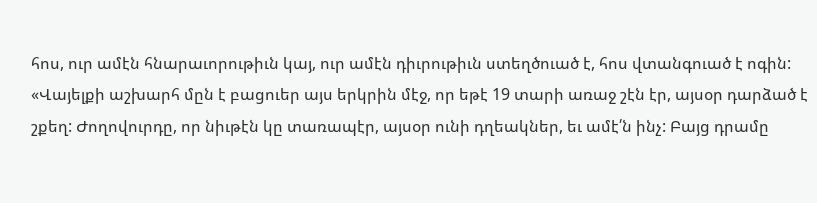հոս, ուր ամէն հնարաւորութիւն կայ, ուր ամէն դիւրութիւն ստեղծուած է, հոս վտանգուած է ոգին:
«Վայելքի աշխարհ մըն է բացուեր այս երկրին մէջ, որ եթէ 19 տարի առաջ շէն էր, այսօր դարձած է շքեղ: Ժողովուրդը, որ նիւթէն կը տառապէր, այսօր ունի դղեակներ, եւ ամէ՛ն ինչ: Բայց դրամը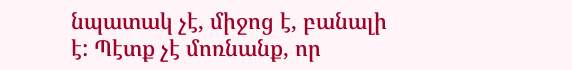նպատակ չէ, միջոց է, բանալի է: Պէտք չէ մոռնանք, որ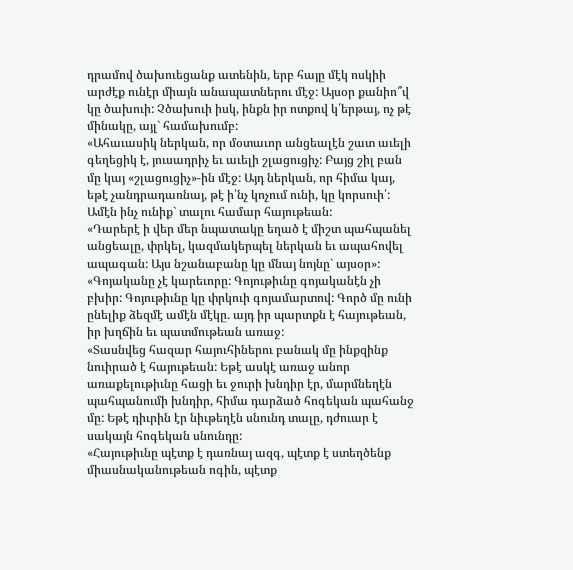դրամով ծախուեցանք ատենին, երբ հայը մէկ ոսկիի արժէք ունէր միայն անապատներու մէջ: Այսօր քանիո՞վ կը ծախուի: Չծախուի իսկ, ինքն իր ոտքով կ՛երթայ, ոչ թէ մինակը, այլ` համախումբ:
«Ահաւասիկ ներկան, որ մօտաւոր անցեալէն շատ աւելի գեղեցիկ է, յուսադրիչ եւ աւելի շլացուցիչ: Բայց շիլ բան մը կայ «շլացուցիչ»-ին մէջ: Այդ ներկան, որ հիմա կայ, եթէ չանդրադառնայ, թէ ի՛նչ կոչում ունի, կը կորսուի՛: Ամէն ինչ ունիք` տալու համար հայութեան:
«Դարերէ ի վեր մեր նպատակը եղած է միշտ պահպանել անցեալը, փրկել, կազմակերպել ներկան եւ ապահովել ապագան: Այս նշանաբանը կը մնայ նոյնը` այսօր»:
«Գոյականը չէ կարեւորը: Գոյութիւնը գոյականէն չի բխիր: Գոյութիւնը կը փրկուի գոյամարտով: Գործ մը ունի ընելիք ձեզմէ ամէն մէկը. այդ իր պարտքն է հայութեան, իր խղճին եւ պատմութեան առաջ:
«Տասնվեց հազար հայուհիներու բանակ մը ինքզինք նուիրած է հայութեան: Եթէ ասկէ առաջ անոր առաքելութիւնը հացի եւ ջուրի խնդիր էր, մարմնեղէն պահպանումի խնդիր, հիմա դարձած հոգեկան պահանջ մը: Եթէ դիւրին էր նիւթեղէն սնունդ տալը, դժուար է սակայն հոգեկան սնունդը:
«Հայութիւնը պէտք է դառնայ ազգ, պէտք է ստեղծենք միասնականութեան ոգին, պէտք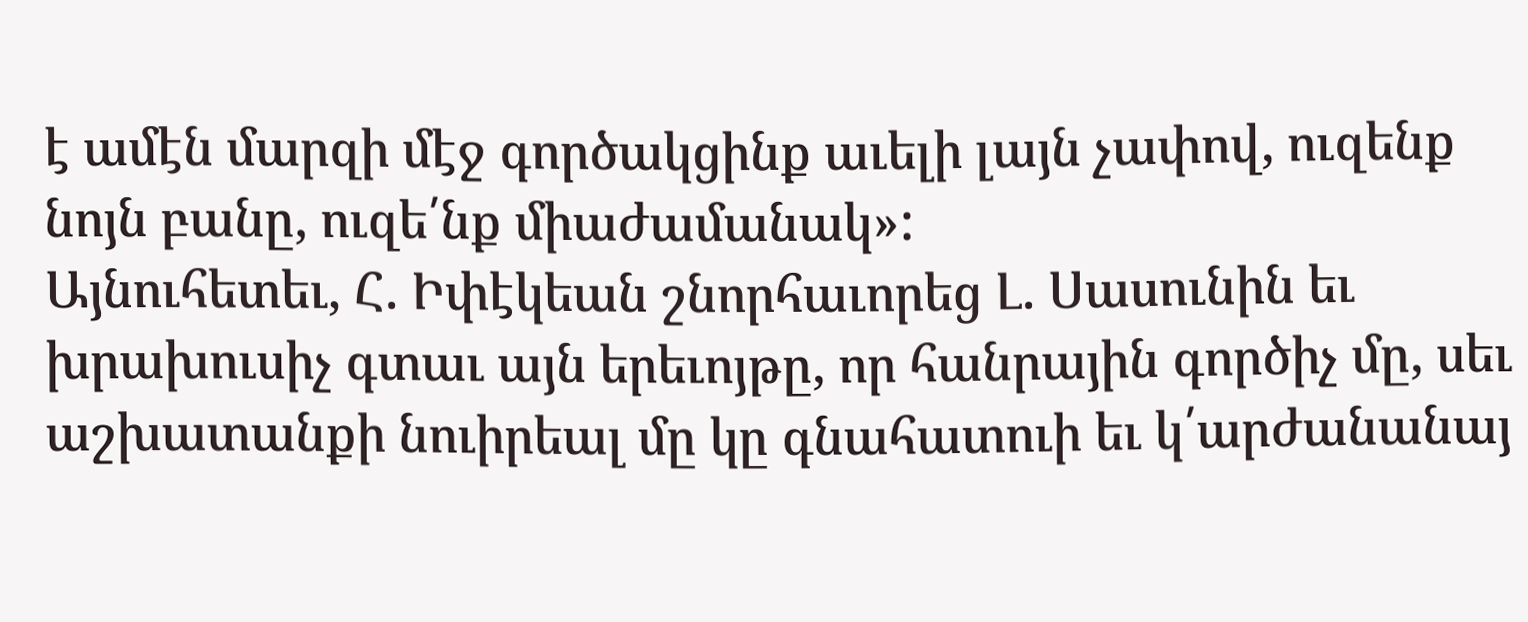է ամէն մարզի մէջ գործակցինք աւելի լայն չափով, ուզենք նոյն բանը, ուզե՛նք միաժամանակ»:
Այնուհետեւ, Հ. Իփէկեան շնորհաւորեց Լ. Սասունին եւ խրախուսիչ գտաւ այն երեւոյթը, որ հանրային գործիչ մը, սեւ աշխատանքի նուիրեալ մը կը գնահատուի եւ կ՛արժանանայ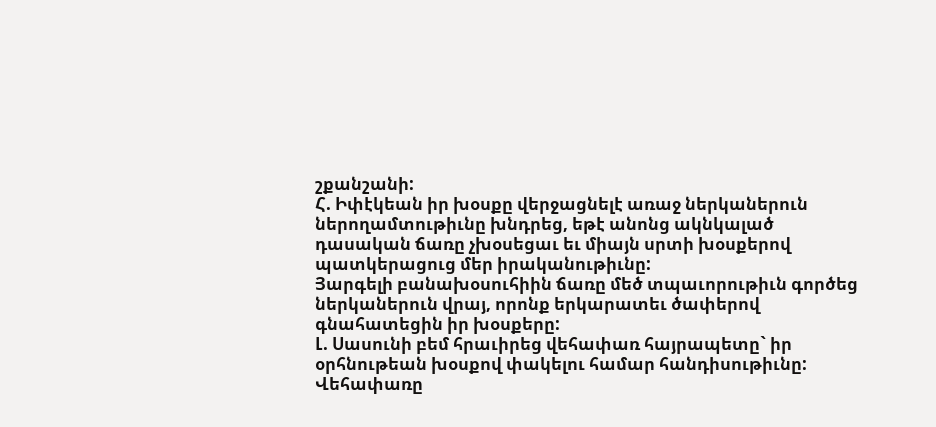շքանշանի:
Հ. Իփէկեան իր խօսքը վերջացնելէ առաջ ներկաներուն ներողամտութիւնը խնդրեց, եթէ անոնց ակնկալած դասական ճառը չխօսեցաւ եւ միայն սրտի խօսքերով պատկերացուց մեր իրականութիւնը:
Յարգելի բանախօսուհիին ճառը մեծ տպաւորութիւն գործեց ներկաներուն վրայ, որոնք երկարատեւ ծափերով գնահատեցին իր խօսքերը:
Լ. Սասունի բեմ հրաւիրեց վեհափառ հայրապետը` իր օրհնութեան խօսքով փակելու համար հանդիսութիւնը:
Վեհափառը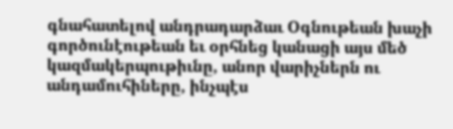գնահատելով անդրադարձաւ Օգնութեան խաչի գործունէութեան եւ օրհնեց կանացի այս մեծ կազմակերպութիւնը, անոր վարիչներն ու անդամուհիները, ինչպէս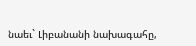նաեւ` Լիբանանի նախագահը,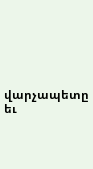վարչապետը եւ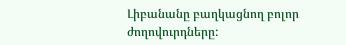Լիբանանը բաղկացնող բոլոր ժողովուրդները: